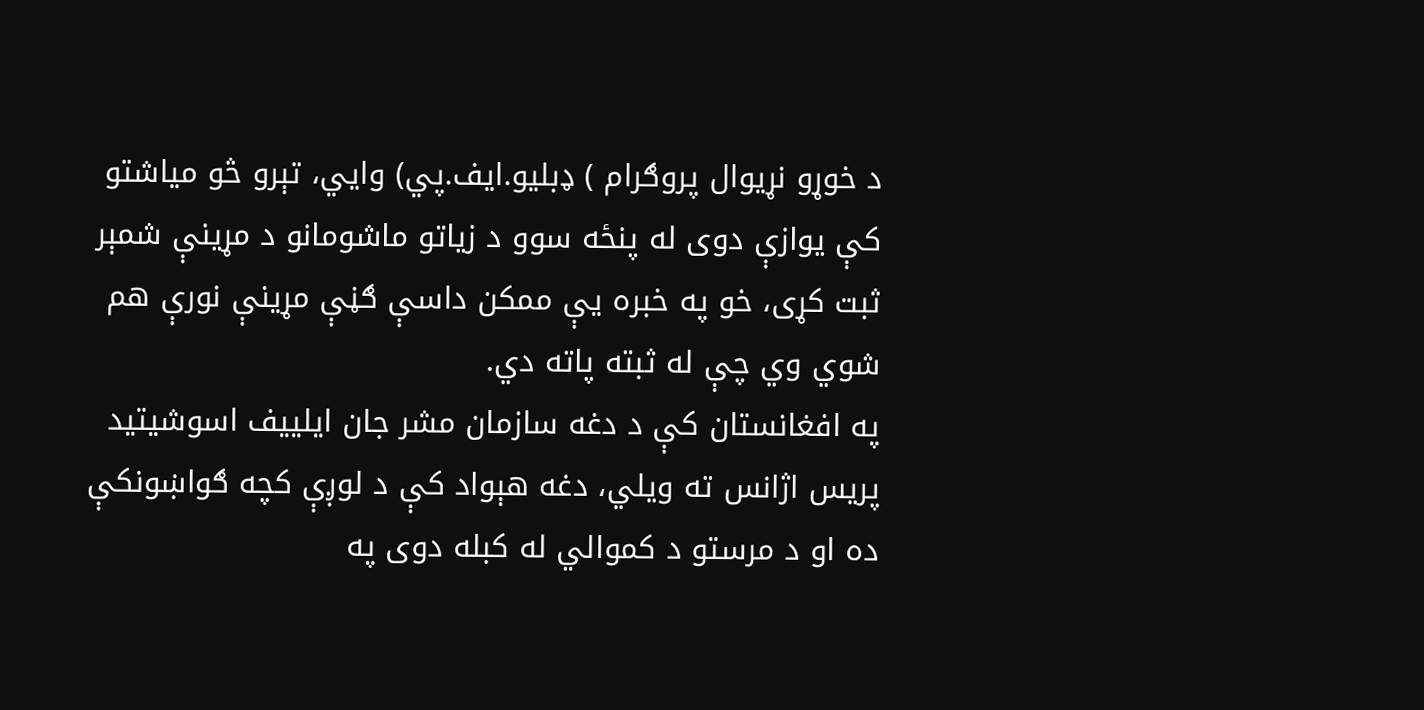د خوړو نړیوال پروګرام ) ډبلیو.ایف.پي) وایي، تېرو څو میاشتو کې یوازې دوی له پنځه سوو د زیاتو ماشومانو د مړینې شمېر ثبت کړی، خو په خبره یې ممکن داسې ګڼې مړینې نورې هم شوي وي چې له ثبته پاته دي.
په افغانستان کې د دغه سازمان مشر جان ایلییف اسوشیتید پریس اژانس ته ویلي، دغه هېواد کې د لوږې کچه ګواښونکې ده او د مرستو د کموالي له کبله دوی په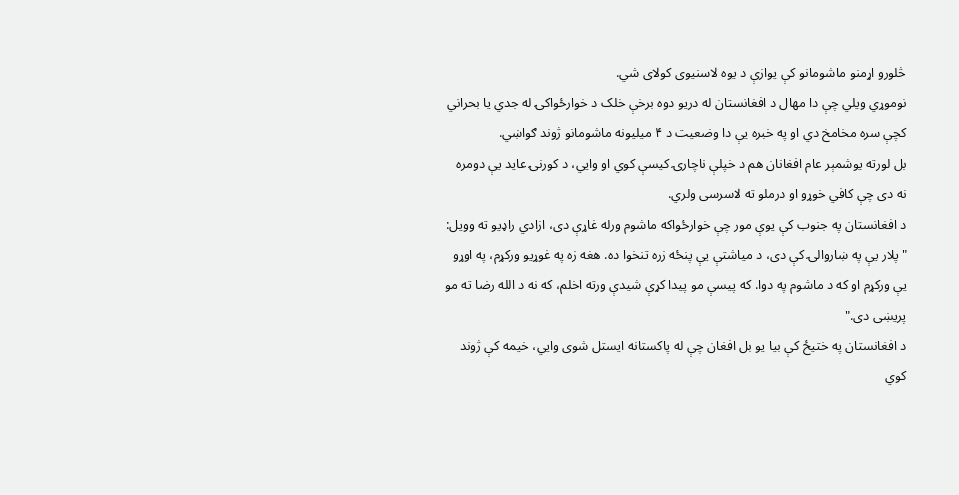څلورو اړمنو ماشومانو کې یوازې د یوه لاسنیوی کولای شي.
نوموړي ویلي چې دا مهال د افغانستان له دریو دوه برخې خلک د خوارځواکۍ له جدي یا بحراني کچې سره مخامخ دي او په خبره یې دا وضعیت د ۴ میلیونه ماشومانو ژوند ګواښي.
بل لورته یوشمېر عام افغانان هم د خپلې ناچارۍ کیسې کوي او وایي، د کورنۍ عاید یې دومره نه دی چې کافي خوړو او درملو ته لاسرسی ولري.
د افغانستان په جنوب کې یوې مور چې خوارځواکه ماشوم ورله غاړې دی، ازادي راډيو ته وویل: " پلار یې په ښاروالۍ کې دی، د میاشتې یې پنځه زره تنخوا ده. هغه زه په غوړیو ورکړم، په اوړو یې ورکړم او که د ماشوم په دوا. که پیسې مو پیدا کړې شیدې ورته اخلم، که نه د الله رضا ته مو پریښی دی."
د افغانستان په ختیځ کې بیا یو بل افغان چې له پاکستانه ایستل شوی وایي، خیمه کې ژوند کوي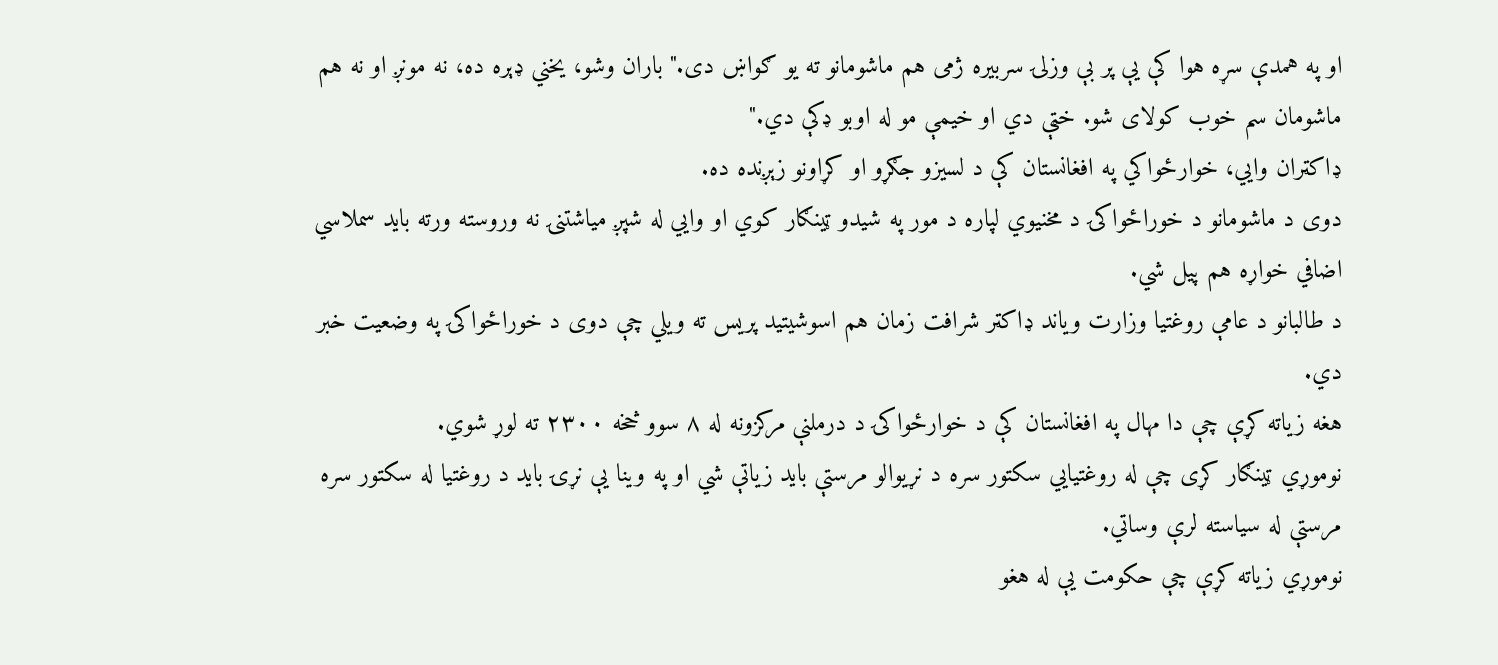او په همدې سړه هوا کې یې پر بې وزلۍ سربیره ژمی هم ماشومانو ته یو ګواښ دی." باران وشو، یخني ډېره ده، نه مونږ او نه هم ماشومان سم خوب کولای شو. خټې دي او خیمې مو له اوبو ډکې دي."
ډاکټران وایي، خوارځواکي په افغانستان کې د لسیزو جګړو او کړاونو زېږنده ده.
دوی د ماشومانو د خوراځواکۍ د مخنیوي لپاره د مور په شیدو ټینګار کوي او وایي له شپږ میاشتنۍ نه وروسته ورته باید سملاسي اضافي خواړه هم پیل شي.
د طالبانو د عامې روغتیا وزارت ویاند ډاکټر شرافت زمان هم اسوشیتید پریس ته ویلي چې دوی د خوراځواکۍ په وضعیت خبر دي.
هغه زیاته کړې چې دا مهال په افغانستان کې د خوارځواکۍ د درملنې مرکزونه له ۸ سوو څخه ۲۳۰۰ ته لوړ شوي.
نوموړي ټینګار کړی چې له روغتیایي سکتور سره د نړیوالو مرستې باید زیاتې شي او په وینا یې نړۍ باید د روغتیا له سکتور سره مرستې له سیاسته لرې وساتي.
نوموړي زیاته کړې چې حکومت یې له هغو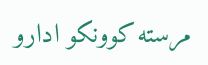مرسته کوونکو ادارو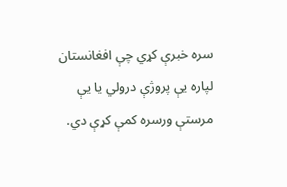سره خبرې کړي چې افغانستان لپاره یې پروژې درولي یا یې مرستې ورسره کمې کړې دي.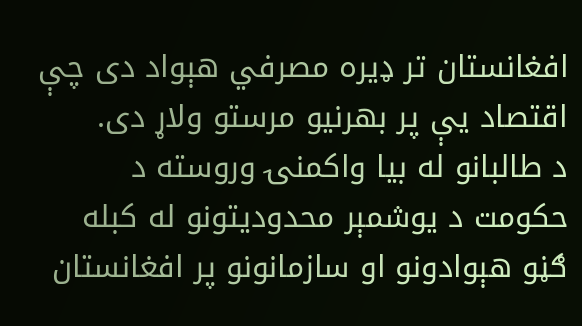افغانستان تر ډیره مصرفي هېواد دی چې اقتصاد یې پر بهرنیو مرستو ولاړ دی.
د طالبانو له بیا واکمنۍ وروسته د حکومت د یوشمېر محدودیتونو له کبله ګڼو هېوادونو او سازمانونو پر افغانستان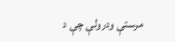مرستې ودرولې چې د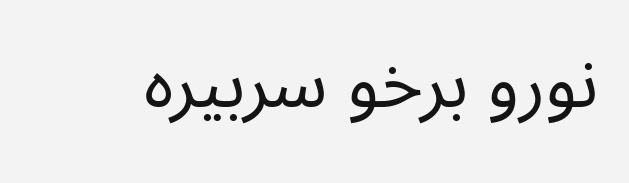نورو برخو سربیره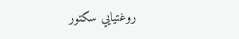روغتیایي سکتور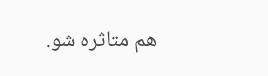هم متاثره شو.